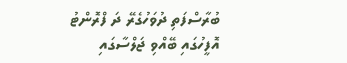ބުރާސްފަތި ދުވަހުގެރޭ ދަ ފްރޮންޓު އޮފީހުގައި ބޭއްވި ޖަލްސާގައި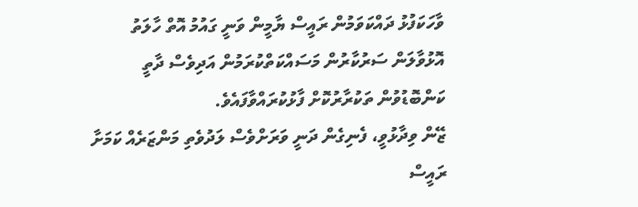ވާހަކަފުޅު ދައްކަވަމުން ރައީސް ޔާމީން ވަނީ ގައުމު އޮތް ހާލަތު އޮޅުވާލަން ސަރުކާރުން މަސައްކަތްކުރަމުން އަދިވެސް ދާތީ ކަންބޮޑުވުން ތަކުރާރުކޮށް ފާޅުކުރައްވާފައެވެ.
ޒޭން ވިދާޅުވީ، ފެނިގެން ދަނީ ވަރަށްވެސް ލަދުވެތި މަންޒަރެއް ކަމަށާ ރައީސް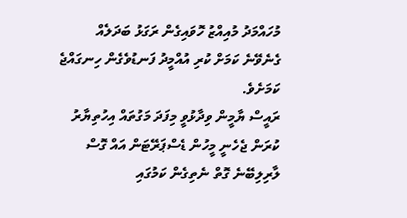މުހައްމަދު މުއިއްޒު ހޮވައިގެން ރަގަޅު ބަދަލެއް ގެނެވޭނެ ކަމަށް ކުރި އުއްމީދު ފަނޑުވެގެން ހިނގައްޖެ ކަމަށެވެ.
ރައީސް ޔާމީން ވިދާޅުވީ މިފަދަ މަގުތައް އިހުތިޔާރު ކުރަން ޖެހެނީ މީހުން ޑެސްޕަރޭޓަން އައް ގޮސް ލާރިލިބޭނެ ގޮތް ނެތިގެން ކަމުގައި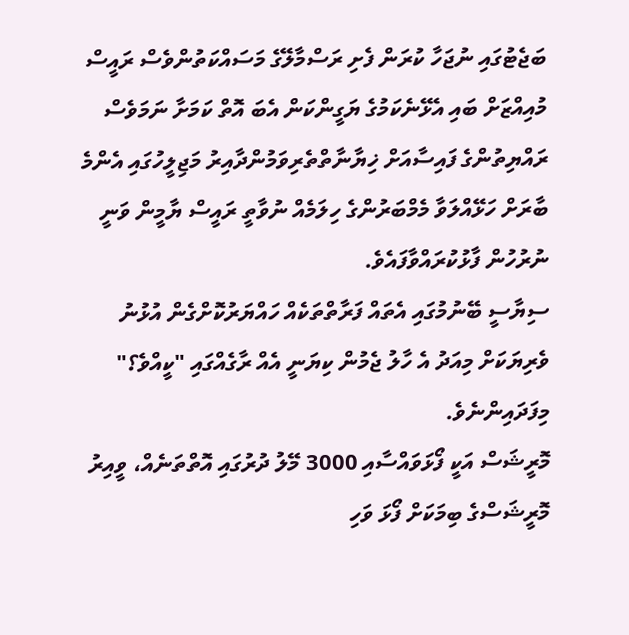ބަޖެޓުގައި ނުޖަހާ ކުރަން ފެށި ރަސްމާލޭގެ މަސައްކަތުންވެސް ރައީސް މުއިއްޒަށް ބައި އެޅޭނެކަމުގެ ޔަގީންކަން އެބަ އޮތް ކަމަށާ ނަމަވެސް ރައްޔިތުންގެ ފައިސާއަށް ޚިޔާނާތްތެރިވަމުންދާއިރު މަޖިލީހުގައި އެންމެ ބާރަށް ހަޅޭއްލަވާ މެމްބަރުންގެ ހިލަމެއް ނުވާތީ ރައީސް ޔާމީން ވަނީ ނުރުހުން ފާޅުކުރައްވާފައެވެ.
ސިޔާސީ ބޭނުމުގައި އެތައް ފަރާތްތަކެއް ހައްޔަރުކޮށްގެން އުޅުނު ވެރިޔަކަށް މިއަދު އެ ހާލު ޖެމުން ކިޔަނީ އެއް ރާގެއްގައި "ކީއްވެ؟" މިފަދައިންނެވެ.
މޮރީޝަސް އަކީ ފޯޅަވައްސާއި 3000 މޭލު ދުރުގައި އޮތްތަނެއް، ވީއިރު މޮރީޝަސްގެ ބިމަކަށް ފޯޅަ ވަހި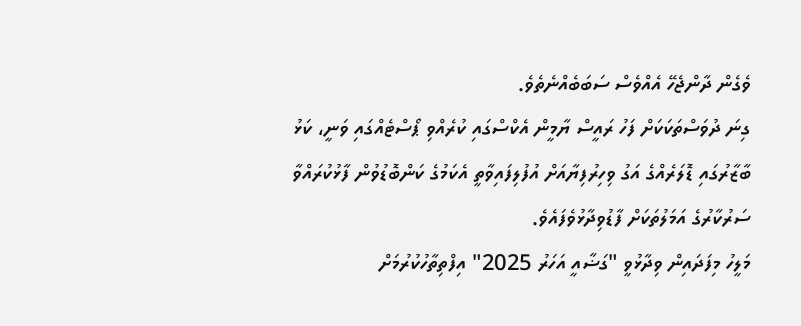ވެގެން ދާންޖެހޭ އެއްވެސް ސަބަބެއްނެތެވެ.
ގިނަ ދުވަސްތަކަކަށް ފަހު ރައީސް ޔާމީން އެކްސްގައި ކުރެއްވި ޕޯސްޓެއްގައި ވަނީ، ކަޅު ބާޒާރުގައި ޑޮލަރެއްގެ އަގު ވިހިރުފިޔާއަށް އުފުލިފައިވާތީ އެކަމުގެ ކަންބޮޑުވުން ފާޅުކުރައްވާ ސަރުކާރުގެ އަމަލުތަކަށް ފާޑުވިދާޅުވެފައެވެ.
މަލީހު މިފަދައިން ވިދާޅުވީ "ގަޟާއީ އަހަރު 2025" އިފްތިތާހުކުރުމަށް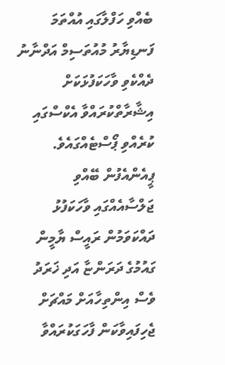ބެއްވި ހަފްލާގައި އުއްތަމަ ފަނޑިޔާރު މުއުތަސިމް އަދްނާނު ދެއްކެވި ވާހަކަފުޅަކަށް އިޝާރާތްކުރައްވާ އެކްސްގައި ކުރެއްވި ޕޯސްޓެއްގައެވެ.
ޕީއެންއެފުން ބޭއްވި ޖަލްސާއެއްގައި ވާހަކަފުޅު ދައްކަވަމުން ރައީސް ޔާމީން ގައުމުގެ ދަރަންޏާ އަދި ޚަރަދު ވެސް އިންތިހާއަށް މައްޗަށް ޖެހިފައިވާކަން ފާހަގަކުރައްވާ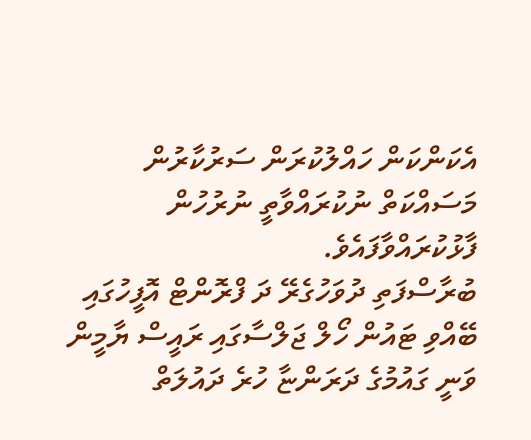އެކަންކަން ހައްލުކުރަން ސަރުކާރުން މަސައްކަތް ނުކުރައްވާތީ ނުރުހުން ފާޅުކުރައްވާފައެވެ.
ބުރާސްފަތި ދުވަހުގެރޭ ދަ ފްރޮންޓް އޮފީހުގައި ބޭއްވި ޓައުން ހޯލް ޖަލްސާގައި ރައީސް ޔާމީން ވަނީ ގައުމުގެ ދަރަންޏާ ހުރެ ދައުލަތް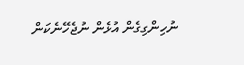ނުހިންގިގެން އުޅެން ނުޖެހޭނެކަން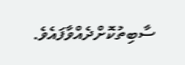ސާބިތުކޮށްދެއްވާފައެވެ.